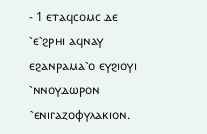- 1 ⲉⲧⲁϥⲥⲟⲙⲥ ⲇⲉ ⳿ⲉ⳿ϩⲣⲏⲓ ⲁϥⲛⲁⲩ ⲉϩⲁⲛⲣⲁⲙⲁ⳿ⲟ ⲉⲩϩⲓⲟⲩⲓ ⳿ⲛⲛⲟⲩⲇⲱⲣⲟⲛ ⳿ⲉⲛⲓⲅⲁⲍⲟⲫⲩⲗⲁⲕⲓⲟⲛ.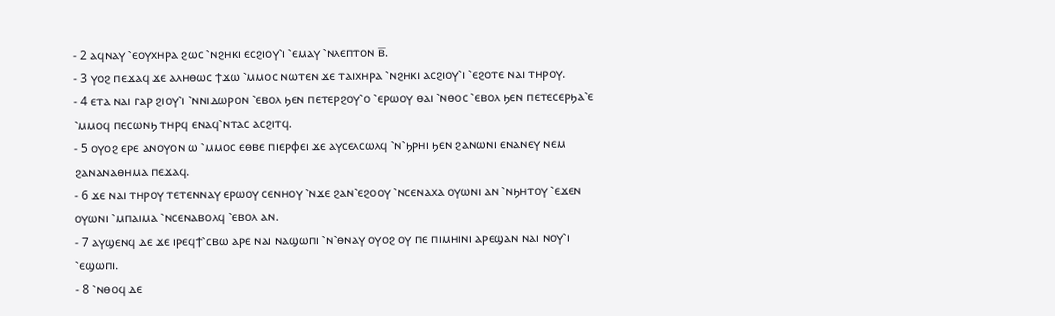- 2 ⲁϥⲛⲁⲩ ⳿ⲉⲟⲩⲭⲏⲣⲁ ϩⲱⲥ ⳿ⲛϩⲏⲕⲓ ⲉⲥϩⲓⲟⲩ⳿ⲓ ⳿ⲉⲙⲁⲩ ⳿ⲛⲗⲉⲡⲧⲟⲛ ⲃ̅.
- 3 ⲩⲟϩ ⲡⲉϫⲁϥ ϫⲉ ⲁⲗⲏⲑⲱⲥ ϯϫⲱ ⳿ⲙⲙⲟⲥ ⲛⲱⲧⲉⲛ ϫⲉ ⲧⲁⲓⲭⲏⲣⲁ ⳿ⲛϩⲏⲕⲓ ⲁⲥϩⲓⲟⲩ⳿ⲓ ⳿ⲉϩⲟⲧⲉ ⲛⲁⲓ ⲧⲏⲣⲟⲩ.
- 4 ⲉⲧⲁ ⲛⲁⲓ ⲅⲁⲣ ϩⲓⲟⲩ⳿ⲓ ⳿ⲛⲛⲓⲇⲱⲣⲟⲛ ⳿ⲉⲃⲟⲗ ϧⲉⲛ ⲡⲉⲧⲉⲣϩⲟⲩ⳿ⲟ ⳿ⲉⲣⲱⲟⲩ ⲑⲁⲓ ⳿ⲛⲑⲟⲥ ⳿ⲉⲃⲟⲗ ϧⲉⲛ ⲡⲉⲧⲉⲥⲉⲣϧⲁ⳿ⲉ ⳿ⲙⲙⲟϥ ⲡⲉⲥⲱⲛϧ ⲧⲏⲣϥ ⲉⲛⲁϥ⳿ⲛⲧⲁⲥ ⲁⲥϩⲓⲧϥ.
- 5 ⲟⲩⲟϩ ⲉⲣⲉ ⲁⲛⲟⲩⲟⲛ ⲱ ⳿ⲙⲙⲟⲥ ⲉⲑⲃⲉ ⲡⲓⲉⲣⲫⲉⲓ ϫⲉ ⲁⲩⲥⲉⲗⲥⲱⲗϥ ⳿ⲛ⳿ϧⲣⲏⲓ ϧⲉⲛ ϩⲁⲛⲱⲛⲓ ⲉⲛⲁⲛⲉⲩ ⲛⲉⲙ ϩⲁⲛⲁⲛⲁⲑⲏⲙⲁ ⲡⲉϫⲁϥ.
- 6 ϫⲉ ⲛⲁⲓ ⲧⲏⲣⲟⲩ ⲧⲉⲧⲉⲛⲛⲁⲩ ⲉⲣⲱⲟⲩ ⲥⲉⲛⲏⲟⲩ ⳿ⲛϫⲉ ϩⲁⲛ⳿ⲉϩⲟⲟⲩ ⳿ⲛⲥⲉⲛⲁⲭⲁ ⲟⲩⲱⲛⲓ ⲁⲛ ⳿ⲛϧⲏⲧⲟⲩ ⳿ⲉϫⲉⲛ ⲟⲩⲱⲛⲓ ⳿ⲙⲡⲁⲓⲙⲁ ⳿ⲛⲥⲉⲛⲁⲃⲟⲗϥ ⳿ⲉⲃⲟⲗ ⲁⲛ.
- 7 ⲁⲩϣⲉⲛϥ ⲇⲉ ϫⲉ ⲓⲣⲉϥϯ⳿ⲥⲃⲱ ⲁⲣⲉ ⲛⲁⲓ ⲛⲁϣⲱⲡⲓ ⳿ⲛ⳿ⲑⲛⲁⲩ ⲟⲩⲟϩ ⲟⲩ ⲡⲉ ⲡⲓⲙⲏⲓⲛⲓ ⲁⲣⲉϣⲁⲛ ⲛⲁⲓ ⲛⲟⲩ⳿ⲓ ⳿ⲉϣⲱⲡⲓ.
- 8 ⳿ⲛⲑⲟϥ ⲇⲉ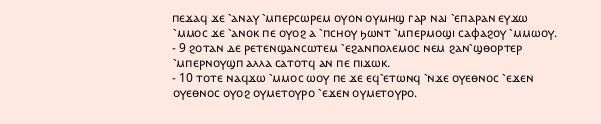ⲡⲉϫⲁϥ ϫⲉ ⳿ⲁⲛⲁⲩ ⳿ⲙⲡⲉⲣⲥⲱⲣⲉⲙ ⲟⲩⲟⲛ ⲟⲩⲙⲏϣ ⲅⲁⲣ ⲛⲁⲓ ⳿ⲉⲡⲁⲣⲁⲛ ⲉⲩϫⲱ ⳿ⲙⲙⲟⲥ ϫⲉ ⳿ⲁⲛⲟⲕ ⲡⲉ ⲟⲩⲟϩ ⲁ ⳿ⲡⲥⲏⲟⲩ ϧⲱⲛⲧ ⳿ⲙⲡⲉⲣⲙⲟϣⲓ ⲥⲁⲫⲁϩⲟⲩ ⳿ⲙⲙⲱⲟⲩ.
- 9 ϩⲟⲧⲁⲛ ⲇⲉ ⲣⲉⲧⲉⲛϣⲁⲛⲥⲱⲧⲉⲙ ⳿ⲉϩⲁⲛⲡⲟⲗⲉⲙⲟⲥ ⲛⲉⲙ ϩⲁⲛ⳿ϣⲑⲟⲣⲧⲉⲣ ⳿ⲙⲡⲉⲣⲛⲟⲩϣⲡ ⲁⲗⲗⲁ ⲥⲁⲧⲟⲧϥ ⲁⲛ ⲡⲉ ⲡⲓϫⲱⲕ.
- 10 ⲧⲟⲧⲉ ⲛⲁϥϫⲱ ⳿ⲙⲙⲟⲥ ⲱⲟⲩ ⲡⲉ ϫⲉ ⲉϥ⳿ⲉⲧⲱⲛϥ ⳿ⲛϫⲉ ⲟⲩⲉⲑⲛⲟⲥ ⳿ⲉϫⲉⲛ ⲟⲩⲉⲑⲛⲟⲥ ⲟⲩⲟϩ ⲟⲩⲙⲉⲧⲟⲩⲣⲟ ⳿ⲉϫⲉⲛ ⲟⲩⲙⲉⲧⲟⲩⲣⲟ.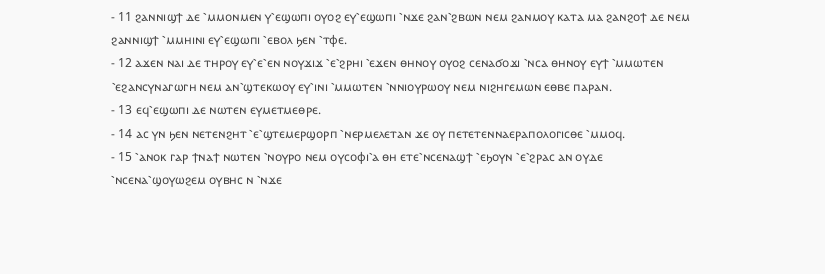- 11 ϩⲁⲛⲛⲓϣϯ ⲇⲉ ⳿ⲙⲙⲟⲛⲙⲉⲛ ⲩ⳿ⲉϣⲱⲡⲓ ⲟⲩⲟϩ ⲉⲩ⳿ⲉϣⲱⲡⲓ ⳿ⲛϫⲉ ϩⲁⲛ⳿ϩⲃⲱⲛ ⲛⲉⲙ ϩⲁⲛⲙⲟⲩ ⲕⲁⲧⲁ ⲙⲁ ϩⲁⲛϩⲟϯ ⲇⲉ ⲛⲉⲙ ϩⲁⲛⲛⲓϣϯ ⳿ⲙⲙⲏⲓⲛⲓ ⲉⲩ⳿ⲉϣⲱⲡⲓ ⳿ⲉⲃⲟⲗ ϧⲉⲛ ⳿ⲧⲫⲉ.
- 12 ⲁϫⲉⲛ ⲛⲁⲓ ⲇⲉ ⲧⲏⲣⲟⲩ ⲉⲩ⳿ⲉ⳿ⲉⲛ ⲛⲟⲩϫⲓϫ ⳿ⲉ⳿ϩⲣⲏⲓ ⳿ⲉϫⲉⲛ ⲑⲏⲛⲟⲩ ⲟⲩⲟϩ ⲥⲉⲛⲁϭⲟϫⲓ ⳿ⲛⲥⲁ ⲑⲏⲛⲟⲩ ⲉⲩϯ ⳿ⲙⲙⲱⲧⲉⲛ ⳿ⲉϩⲁⲛⲥⲩⲛⲁⲅⲱⲅⲏ ⲛⲉⲙ ⲁⲛ⳿ϣⲧⲉⲕⲱⲟⲩ ⲉⲩ⳿ⲓⲛⲓ ⳿ⲙⲙⲱⲧⲉⲛ ⳿ⲛⲛⲓⲟⲩⲣⲱⲟⲩ ⲛⲉⲙ ⲛⲓϩⲏⲅⲉⲙⲱⲛ ⲉⲑⲃⲉ ⲡⲁⲣⲁⲛ.
- 13 ⲉϥ⳿ⲉϣⲱⲡⲓ ⲇⲉ ⲛⲱⲧⲉⲛ ⲉⲩⲙⲉⲧⲙⲉⲑⲣⲉ.
- 14 ⲁⲥ ⲩⲛ ϧⲉⲛ ⲛⲉⲧⲉⲛϩⲏⲧ ⳿ⲉ⳿ϣⲧⲉⲙⲉⲣϣⲟⲣⲡ ⳿ⲛⲉⲣⲙⲉⲗⲉⲧⲁⲛ ϫⲉ ⲟⲩ ⲡⲉⲧⲉⲧⲉⲛⲛⲁⲉⲣⲁⲡⲟⲗⲟⲅⲓⲥⲑⲉ ⳿ⲙⲙⲟϥ.
- 15 ⳿ⲁⲛⲟⲕ ⲅⲁⲣ ϯⲛⲁϯ ⲛⲱⲧⲉⲛ ⳿ⲛⲟⲩⲣⲟ ⲛⲉⲙ ⲟⲩⲥⲟⲫⲓ⳿ⲁ ⲑⲏ ⲉⲧⲉ⳿ⲛⲥⲉⲛⲁϣϯ ⳿ⲉϧⲟⲩⲛ ⳿ⲉ⳿ϩⲣⲁⲥ ⲁⲛ ⲟⲩⲇⲉ ⳿ⲛⲥⲉⲛⲁ⳿ϣⲟⲩⲱϩⲉⲙ ⲟⲩⲃⲏⲥ ⲛ ⳿ⲛϫⲉ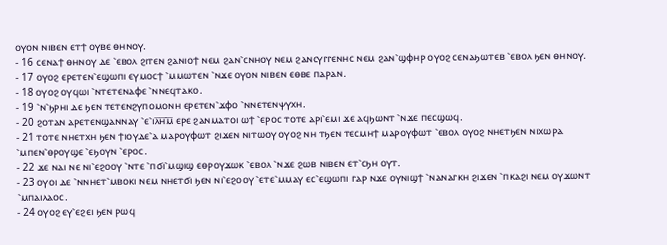ⲟⲩⲟⲛ ⲛⲓⲃⲉⲛ ⲉⲧϯ ⲟⲩⲃⲉ ⲑⲏⲛⲟⲩ.
- 16 ⲥⲉⲛⲁϯ ⲑⲏⲛⲟⲩ ⲇⲉ ⳿ⲉⲃⲟⲗ ϩⲓⲧⲉⲛ ϩⲁⲛⲓⲟϯ ⲛⲉⲙ ϩⲁⲛ⳿ⲥⲛⲏⲟⲩ ⲛⲉⲙ ϩⲁⲛⲥⲩⲅⲅⲉⲛⲏⲥ ⲛⲉⲙ ϩⲁⲛ⳿ϣⲫⲏⲣ ⲟⲩⲟϩ ⲥⲉⲛⲁϧⲱⲧⲉⲃ ⳿ⲉⲃⲟⲗ ϧⲉⲛ ⲑⲏⲛⲟⲩ.
- 17 ⲟⲩⲟϩ ⲉⲣⲉⲧⲉⲛ⳿ⲉϣⲱⲡⲓ ⲉⲩⲙⲟⲥϯ ⳿ⲙⲙⲱⲧⲉⲛ ⳿ⲛϫⲉ ⲟⲩⲟⲛ ⲛⲓⲃⲉⲛ ⲉⲑⲃⲉ ⲡⲁⲣⲁⲛ.
- 18 ⲟⲩⲟϩ ⲟⲩϥⲱⲓ ⳿ⲛⲧⲉⲧⲉⲛⲁⲫⲉ ⳿ⲛⲛⲉϥⲧⲁⲕⲟ.
- 19 ⳿ⲛ⳿ϧⲣⲏⲓ ⲇⲉ ϧⲉⲛ ⲧⲉⲧⲉⲛϩⲩⲡⲟⲙⲟⲛⲏ ⲉⲣⲉⲧⲉⲛ⳿ϫⲫⲟ ⳿ⲛⲛⲉⲧⲉⲛⲯⲩⲭⲏ.
- 20 ϩⲟⲧⲁⲛ ⲁⲣⲉⲧⲉⲛϣⲁⲛⲛⲁⲩ ⳿ⲉ⳿ⲓⲗ̅ⲏ̅ⲙ̅ ⲉⲣⲉ ϩⲁⲛⲙⲁⲧⲟⲓ ⲱϯ ⳿ⲉⲣⲟⲥ ⲧⲟⲧⲉ ⲁⲣⲓ⳿ⲉⲙⲓ ϫⲉ ⲁϥϧⲱⲛⲧ ⳿ⲛϫⲉ ⲡⲉⲥϣⲱϥ.
- 21 ⲧⲟⲧⲉ ⲛⲏⲉⲧⲭⲏ ϧⲉⲛ ϯⲓⲟⲩⲇⲉ⳿ⲁ ⲙⲁⲣⲟⲩⲫⲱⲧ ϩⲓϫⲉⲛ ⲛⲓⲧⲱⲟⲩ ⲟⲩⲟϩ ⲛⲏ ⲧϧⲉⲛ ⲧⲉⲥⲙⲏϯ ⲙⲁⲣⲟⲩⲫⲱⲧ ⳿ⲉⲃⲟⲗ ⲟⲩⲟϩ ⲛⲏⲉⲧϧⲉⲛ ⲛⲓⲭⲱⲣⲁ ⳿ⲙⲡⲉⲛ⳿ⲑⲣⲟⲩϣⲉ ⳿ⲉϧⲟⲩⲛ ⳿ⲉⲣⲟⲥ.
- 22 ϫⲉ ⲛⲁⲓ ⲛⲉ ⲛⲓ⳿ⲉϩⲟⲟⲩ ⳿ⲛⲧⲉ ⳿ⲡϭⲓ⳿ⲙϣⲓϣ ⲉⲑⲣⲟⲩϫⲱⲕ ⳿ⲉⲃⲟⲗ ⳿ⲛϫⲉ ϩⲱⲃ ⲛⲓⲃⲉⲛ ⲉⲧ⳿ⲥϧⲏ ⲟⲩⲧ.
- 23 ⲟⲩⲟⲓ ⲇⲉ ⳿ⲛⲛⲏⲉⲧ⳿ⲙⲃⲟⲕⲓ ⲛⲉⲙ ⲛⲏⲉⲧϭⲓ ϧⲉⲛ ⲛⲓ⳿ⲉϩⲟⲟⲩ ⳿ⲉⲧⲉ⳿ⲙⲙⲁⲩ ⲉⲥ⳿ⲉϣⲱⲡⲓ ⲅⲁⲣ ⲛϫⲉ ⲟⲩⲛⲓϣϯ ⳿ⲛⲁⲛⲁⲅⲕⲏ ϩⲓϫⲉⲛ ⳿ⲡⲕⲁϩⲓ ⲛⲉⲙ ⲟⲩϫⲱⲛⲧ ⳿ⲙⲡⲁⲓⲗⲁⲟⲥ.
- 24 ⲟⲩⲟϩ ⲉⲩ⳿ⲉϩⲉⲓ ϧⲉⲛ ⲣⲱϥ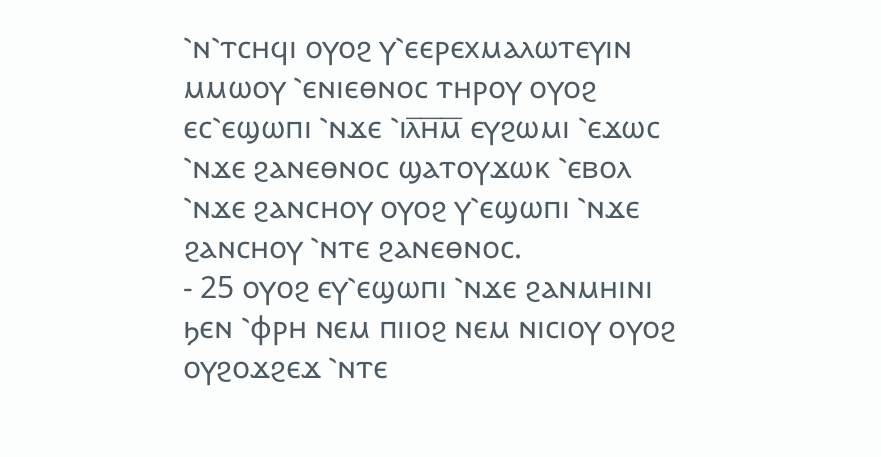⳿ⲛ⳿ⲧⲥⲏϥⲓ ⲟⲩⲟϩ ⲩ⳿ⲉⲉⲣⲉⲭⲙⲁⲗⲱⲧⲉⲩⲓⲛ ⲙⲙⲱⲟⲩ ⳿ⲉⲛⲓⲉⲑⲛⲟⲥ ⲧⲏⲣⲟⲩ ⲟⲩⲟϩ ⲉⲥ⳿ⲉϣⲱⲡⲓ ⳿ⲛϫⲉ ⳿ⲓⲗ̅ⲏ̅ⲙ̅ ⲉⲩϩⲱⲙⲓ ⳿ⲉϫⲱⲥ ⳿ⲛϫⲉ ϩⲁⲛⲉⲑⲛⲟⲥ ϣⲁⲧⲟⲩϫⲱⲕ ⳿ⲉⲃⲟⲗ ⳿ⲛϫⲉ ϩⲁⲛⲥⲏⲟⲩ ⲟⲩⲟϩ ⲩ⳿ⲉϣⲱⲡⲓ ⳿ⲛϫⲉ ϩⲁⲛⲥⲏⲟⲩ ⳿ⲛⲧⲉ ϩⲁⲛⲉⲑⲛⲟⲥ.
- 25 ⲟⲩⲟϩ ⲉⲩ⳿ⲉϣⲱⲡⲓ ⳿ⲛϫⲉ ϩⲁⲛⲙⲏⲓⲛⲓ ϧⲉⲛ ⳿ⲫⲣⲏ ⲛⲉⲙ ⲡⲓⲓⲟϩ ⲛⲉⲙ ⲛⲓⲥⲓⲟⲩ ⲟⲩⲟϩ ⲟⲩϩⲟϫϩⲉϫ ⳿ⲛⲧⲉ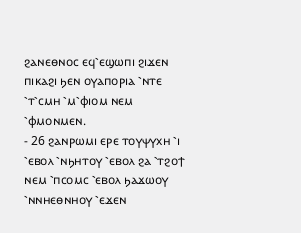ϩⲁⲛⲉⲑⲛⲟⲥ ⲉϥ⳿ⲉϣⲱⲡⲓ ϩⲓϫⲉⲛ ⲡⲓⲕⲁϩⲓ ϧⲉⲛ ⲟⲩⲁⲡⲟⲣⲓⲁ ⳿ⲛⲧⲉ ⳿ⲧ⳿ⲥⲙⲏ ⳿ⲙ⳿ⲫⲓⲟⲙ ⲛⲉⲙ ⳿ⲫⲙⲟⲛⲙⲉⲛ.
- 26 ϩⲁⲛⲣⲱⲙⲓ ⲉⲣⲉ ⲧⲟⲩⲯⲩⲭⲏ ⳿ⲓ ⳿ⲉⲃⲟⲗ ⳿ⲛϧⲏⲧⲟⲩ ⳿ⲉⲃⲟⲗ ϩⲁ ⳿ⲧϩⲟϯ ⲛⲉⲙ ⳿ⲡⲥⲟⲙⲥ ⳿ⲉⲃⲟⲗ ϧⲁϫⲱⲟⲩ ⳿ⲛⲛⲏⲉⲑⲛⲏⲟⲩ ⳿ⲉϫⲉⲛ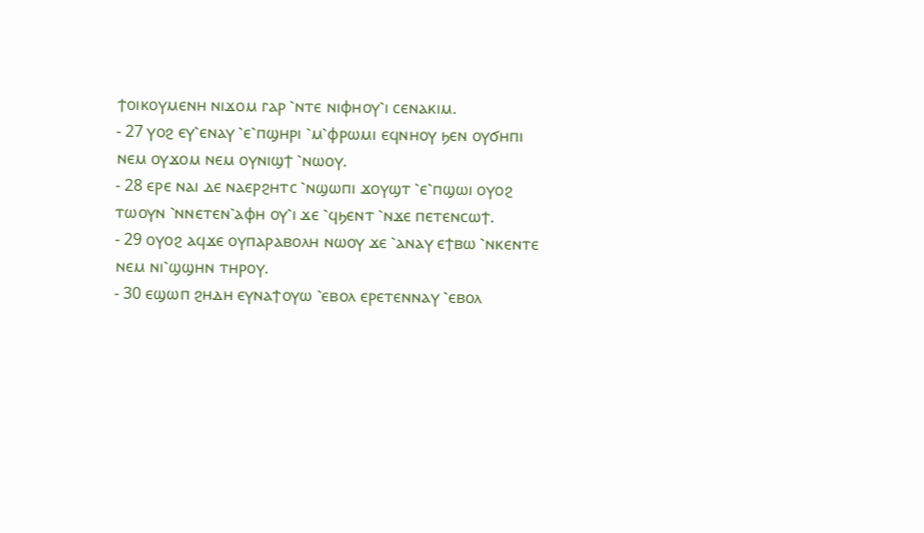ϯⲟⲓⲕⲟⲩⲙⲉⲛⲏ ⲛⲓϫⲟⲙ ⲅⲁⲣ ⳿ⲛⲧⲉ ⲛⲓⲫⲏⲟⲩ⳿ⲓ ⲥⲉⲛⲁⲕⲓⲙ.
- 27 ⲩⲟϩ ⲉⲩ⳿ⲉⲛⲁⲩ ⳿ⲉ⳿ⲡϣⲏⲣⲓ ⳿ⲙ⳿ⲫⲣⲱⲙⲓ ⲉϥⲛⲏⲟⲩ ϧⲉⲛ ⲟⲩϭⲏⲡⲓ ⲛⲉⲙ ⲟⲩϫⲟⲙ ⲛⲉⲙ ⲟⲩⲛⲓϣϯ ⳿ⲛⲱⲟⲩ.
- 28 ⲉⲣⲉ ⲛⲁⲓ ⲇⲉ ⲛⲁⲉⲣϩⲏⲧⲥ ⳿ⲛϣⲱⲡⲓ ϫⲟⲩϣⲧ ⳿ⲉ⳿ⲡϣⲱⲓ ⲟⲩⲟϩ ⲧⲱⲟⲩⲛ ⳿ⲛⲛⲉⲧⲉⲛ⳿ⲁⲫⲏ ⲟⲩ⳿ⲓ ϫⲉ ⳿ϥϧⲉⲛⲧ ⳿ⲛϫⲉ ⲡⲉⲧⲉⲛⲥⲱϯ.
- 29 ⲟⲩⲟϩ ⲁϥϫⲉ ⲟⲩⲡⲁⲣⲁⲃⲟⲗⲏ ⲛⲱⲟⲩ ϫⲉ ⳿ⲁⲛⲁⲩ ⲉϯⲃⲱ ⳿ⲛⲕⲉⲛⲧⲉ ⲛⲉⲙ ⲛⲓ⳿ϣϣⲏⲛ ⲧⲏⲣⲟⲩ.
- 30 ⲉϣⲱⲡ ϩⲏⲇⲏ ⲉⲩⲛⲁϯⲟⲩⲱ ⳿ⲉⲃⲟⲗ ⲉⲣⲉⲧⲉⲛⲛⲁⲩ ⳿ⲉⲃⲟⲗ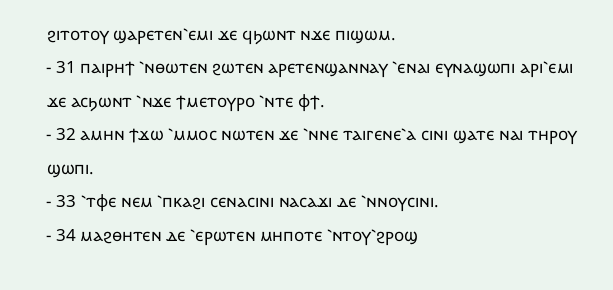ϩⲓⲧⲟⲧⲟⲩ ϣⲁⲣⲉⲧⲉⲛ⳿ⲉⲙⲓ ϫⲉ ϥϧⲱⲛⲧ ⲛϫⲉ ⲡⲓϣⲱⲙ.
- 31 ⲡⲁⲓⲣⲏϯ ⳿ⲛⲑⲱⲧⲉⲛ ϩⲱⲧⲉⲛ ⲁⲣⲉⲧⲉⲛϣⲁⲛⲛⲁⲩ ⳿ⲉⲛⲁⲓ ⲉⲩⲛⲁϣⲱⲡⲓ ⲁⲣⲓ⳿ⲉⲙⲓ ϫⲉ ⲁⲥϧⲱⲛⲧ ⳿ⲛϫⲉ ϯⲙⲉⲧⲟⲩⲣⲟ ⳿ⲛⲧⲉ ⲫϯ.
- 32 ⲁⲙⲏⲛ ϯϫⲱ ⳿ⲙⲙⲟⲥ ⲛⲱⲧⲉⲛ ϫⲉ ⳿ⲛⲛⲉ ⲧⲁⲓⲅⲉⲛⲉ⳿ⲁ ⲥⲓⲛⲓ ϣⲁⲧⲉ ⲛⲁⲓ ⲧⲏⲣⲟⲩ ϣⲱⲡⲓ.
- 33 ⳿ⲧⲫⲉ ⲛⲉⲙ ⳿ⲡⲕⲁϩⲓ ⲥⲉⲛⲁⲥⲓⲛⲓ ⲛⲁⲥⲁϫⲓ ⲇⲉ ⳿ⲛⲛⲟⲩⲥⲓⲛⲓ.
- 34 ⲙⲁϩⲑⲏⲧⲉⲛ ⲇⲉ ⳿ⲉⲣⲱⲧⲉⲛ ⲙⲏⲡⲟⲧⲉ ⳿ⲛⲧⲟⲩ⳿ϩⲣⲟϣ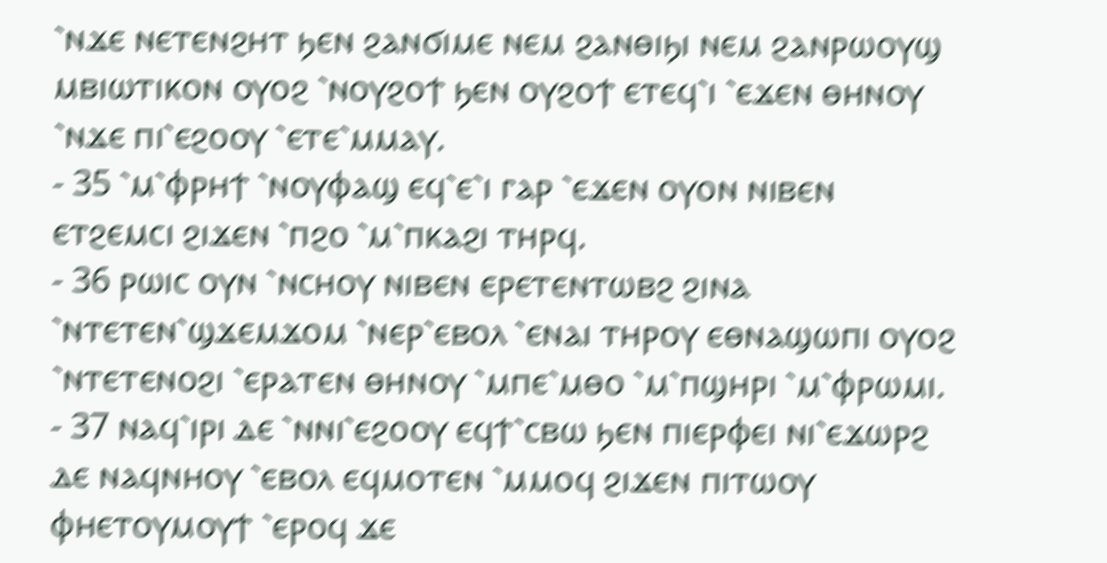⳿ⲛϫⲉ ⲛⲉⲧⲉⲛϩⲏⲧ ϧⲉⲛ ϩⲁⲛϭⲓⲙⲉ ⲛⲉⲙ ϩⲁⲛⲑⲓϧⲓ ⲛⲉⲙ ϩⲁⲛⲣⲱⲟⲩϣ ⲙⲃⲓⲱⲧⲓⲕⲟⲛ ⲟⲩⲟϩ ⳿ⲛⲟⲩϩⲟϯ ϧⲉⲛ ⲟⲩϩⲟϯ ⲉⲧⲉϥ⳿ⲓ ⳿ⲉϫⲉⲛ ⲑⲏⲛⲟⲩ ⳿ⲛϫⲉ ⲡⲓ⳿ⲉϩⲟⲟⲩ ⳿ⲉⲧⲉ⳿ⲙⲙⲁⲩ.
- 35 ⳿ⲙ⳿ⲫⲣⲏϯ ⳿ⲛⲟⲩⲫⲁϣ ⲉϥ⳿ⲉ⳿ⲓ ⲅⲁⲣ ⳿ⲉϫⲉⲛ ⲟⲩⲟⲛ ⲛⲓⲃⲉⲛ ⲉⲧϩⲉⲙⲥⲓ ϩⲓϫⲉⲛ ⳿ⲡϩⲟ ⳿ⲙ⳿ⲡⲕⲁϩⲓ ⲧⲏⲣϥ.
- 36 ⲣⲱⲓⲥ ⲟⲩⲛ ⳿ⲛⲥⲏⲟⲩ ⲛⲓⲃⲉⲛ ⲉⲣⲉⲧⲉⲛⲧⲱⲃϩ ϩⲓⲛⲁ ⳿ⲛⲧⲉⲧⲉⲛ⳿ϣϫⲉⲙϫⲟⲙ ⳿ⲛⲉⲣ⳿ⲉⲃⲟⲗ ⳿ⲉⲛⲁⲓ ⲧⲏⲣⲟⲩ ⲉⲑⲛⲁϣⲱⲡⲓ ⲟⲩⲟϩ ⳿ⲛⲧⲉⲧⲉⲛⲟϩⲓ ⳿ⲉⲣⲁⲧⲉⲛ ⲑⲏⲛⲟⲩ ⳿ⲙⲡⲉ⳿ⲙⲑⲟ ⳿ⲙ⳿ⲡϣⲏⲣⲓ ⳿ⲙ⳿ⲫⲣⲱⲙⲓ.
- 37 ⲛⲁϥ⳿ⲓⲣⲓ ⲇⲉ ⳿ⲛⲛⲓ⳿ⲉϩⲟⲟⲩ ⲉϥϯ⳿ⲥⲃⲱ ϧⲉⲛ ⲡⲓⲉⲣⲫⲉⲓ ⲛⲓ⳿ⲉϫⲱⲣϩ ⲇⲉ ⲛⲁϥⲛⲏⲟⲩ ⳿ⲉⲃⲟⲗ ⲉϥⲙⲟⲧⲉⲛ ⳿ⲙⲙⲟϥ ϩⲓϫⲉⲛ ⲡⲓⲧⲱⲟⲩ ⲫⲏⲉⲧⲟⲩⲙⲟⲩϯ ⳿ⲉⲣⲟϥ ϫⲉ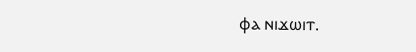ⲫⲁ ⲛⲓϫⲱⲓⲧ.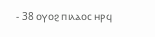- 38 ⲟⲩⲟϩ ⲡⲓⲗⲁⲟⲥ ⲏⲣϥ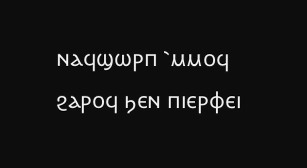ⲛⲁϥϣⲱⲣⲡ ⳿ⲙⲙⲟϥ ϩⲁⲣⲟϥ ϧⲉⲛ ⲡⲓⲉⲣⲫⲉⲓ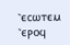⳿ⲉⲥⲱⲧⲉⲙ ⳿ⲉⲣⲟϥ